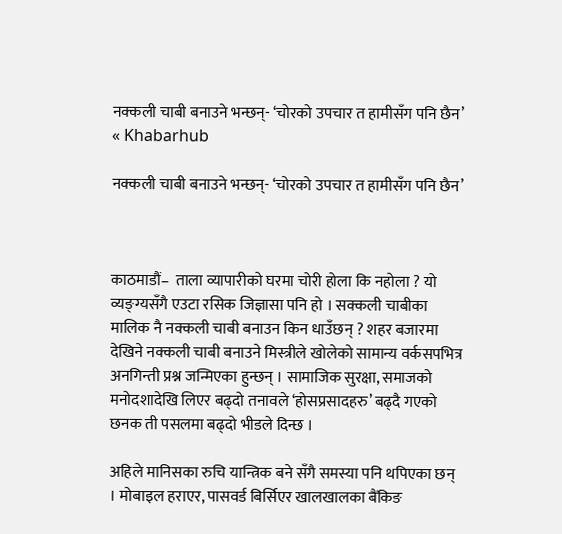नक्कली चाबी बनाउने भन्छन्- ‘चोरको उपचार त हामीसँग पनि छैन’ « Khabarhub

नक्कली चाबी बनाउने भन्छन्- ‘चोरको उपचार त हामीसँग पनि छैन’



काठमाडौं–  ताला व्यापारीको घरमा चोरी होला कि नहोला ? यो व्यङ्ग्यसँगै एउटा रसिक जिज्ञासा पनि हो । सक्कली चाबीका मालिक नै नक्कली चाबी बनाउन किन धाउँछन् ? शहर बजारमा देखिने नक्कली चाबी बनाउने मिस्त्रीले खोलेको सामान्य वर्कसपभित्र अनगिन्ती प्रश्न जन्मिएका हुन्छन् । सामाजिक सुरक्षा, समाजको मनोदशादेखि लिएर बढ्दो तनावले ‘होसप्रसादहरु’ बढ्दै गएको छनक ती पसलमा बढ्दो भीडले दिन्छ ।

अहिले मानिसका रुचि यान्त्रिक बने सँगै समस्या पनि थपिएका छन् । मोबाइल हराएर, पासवर्ड बिर्सिएर खालखालका बैंकिङ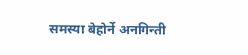समस्या बेहोर्ने अनगिन्ती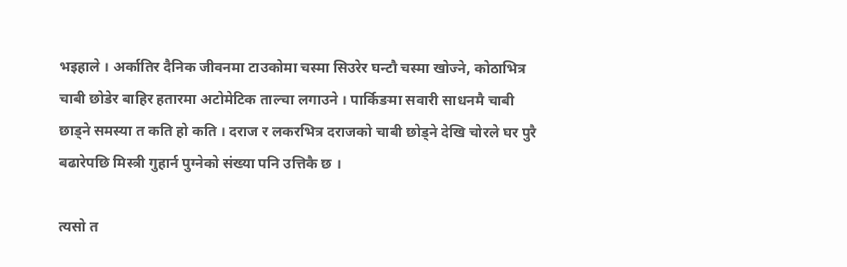भइहाले । अर्कातिर दैनिक जीवनमा टाउकोमा चस्मा सिउरेर घन्टौ चस्मा खोज्ने, कोठाभित्र चाबी छोडेर बाहिर हतारमा अटोमेटिक ताल्चा लगाउने । पार्किङमा सवारी साधनमै चाबी छाड्ने समस्या त कति हो कति । दराज र लकरभित्र दराजको चाबी छोड्ने देखि चोरले घर पुरै बढारेपछि मिस्त्री गुहार्न पुग्नेको संख्या पनि उत्तिकै छ ।

त्यसो त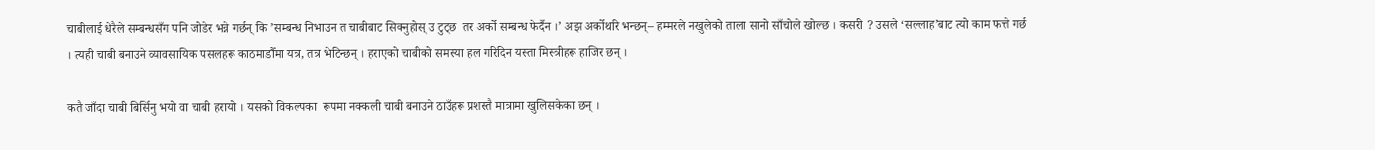चाबीलाई धेरैले सम्बन्धसँग पनि जोडेर भन्ने गर्छन् कि ’सम्बन्ध निभाउन त चाबीबाट सिक्नुहोस् उ टुट्छ  तर अर्को सम्बन्ध फेर्दैन ।’ अझ अर्कोथरि भन्छन्– हम्मरले नखुलेको ताला सानो साँचोले खोल्छ । कसरी ? उसले ‘सल्लाह’बाट त्यो काम फत्ते गर्छ । त्यही चाबी बनाउने व्यावसायिक पसलहरू काठमाडौँमा यत्र, तत्र भेटिन्छन् । हराएको चाबीको समस्या हल गरिदिन यस्ता मिस्त्रीहरू हाजिर छन् ।

कतै जाँदा चाबी बिर्सिनु भयो वा चाबी हरायो । यसको विकल्पका  रूपमा नक्कली चाबी बनाउने ठाउँहरू प्रशस्तै मात्रामा खुलिसकेका छन् ।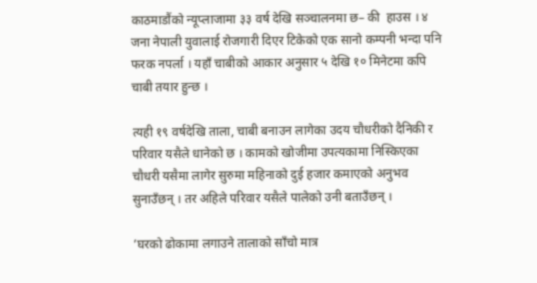काठमाडौंको न्यूप्लाजामा ३३ वर्ष देखि सञ्चालनमा छ– की  हाउस । ४ जना नेपाली युवालाई रोजगारी दिएर टिकेको एक सानो कम्पनी भन्दा पनि फरक नपर्ला । यहाँ चाबीको आकार अनुसार ५ देखि १० मिनेटमा कपि चाबी तयार हुन्छ ।

त्यही १९ वर्षदेखि ताला, चाबी बनाउन लागेका उदय चौधरीको दैनिकी र परिवार यसैले धानेको छ । कामको खोजीमा उपत्यकामा निस्किएका चौधरी यसैमा लागेर सुरुमा महिनाको दुई हजार कमाएको अनुभव सुनाउँछन् । तर अहिले परिवार यसैले पालेको उनी बताउँछन् ।

’घरको ढोकामा लगाउने तालाको साँचो मात्र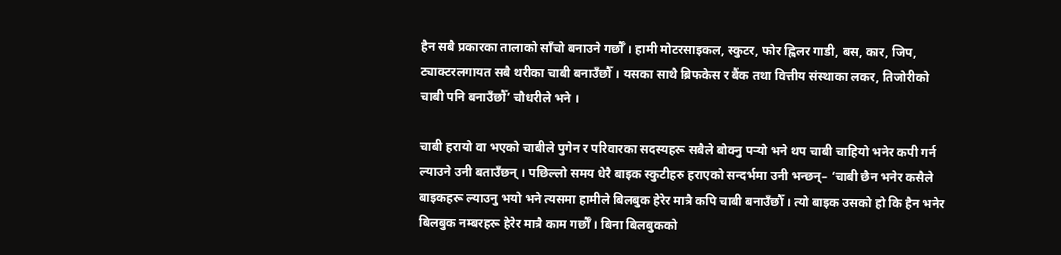हैन सबै प्रकारका तालाको साँचो बनाउने गर्छौँ । हामी मोटरसाइकल, स्कुटर, फोर ह्विलर गाडी, बस, कार, जिप, ट्याक्टरलगायत सबै थरीका चाबी बनाउँछौँ । यसका साथै ब्रिफकेस र बैंक तथा वित्तीय संस्थाका लकर, तिजोरीको चाबी पनि बनाउँछौँ’ चौधरीले भने ।

चाबी हरायो वा भएको चाबीले पुगेन र परिवारका सदस्यहरू सबैले बोक्नु पर्‍यो भने थप चाबी चाहियो भनेर कपी गर्न ल्याउने उनी बताउँछन् । पछिल्लो समय धेरै बाइक स्कुटीहरु हराएको सन्दर्भमा उनी भन्छन्– ‘चाबी छैन भनेर कसैले बाइकहरू ल्याउनु भयो भने त्यसमा हामीले बिलबुक हेरेर मात्रै कपि चाबी बनाउँछौँ । त्यो बाइक उसको हो कि हैन भनेर बिलबुक नम्बरहरू हेरेर मात्रै काम गर्छौँ । बिना बिलबुकको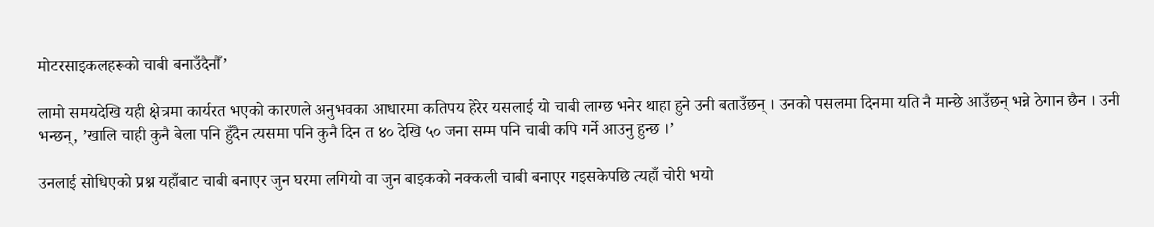मोटरसाइकलहरूको चाबी बनाउँदैनौँ’

लामो समयदेखि यही क्षेत्रमा कार्यरत भएको कारणले अनुभवका आधारमा कतिपय हेरेर यसलाई यो चाबी लाग्छ भनेर थाहा हुने उनी बताउँछन् । उनको पसलमा दिनमा यति नै मान्छे आउँछन् भन्ने ठेगान छैन । उनी भन्छन्, ’खालि चाही कुनै बेला पनि हुँदैन त्यसमा पनि कुनै दिन त ४० देखि ५० जना सम्म पनि चाबी कपि गर्ने आउनु हुन्छ ।’

उनलाई सोधिएको प्रश्न यहाँबाट चाबी बनाएर जुन घरमा लगियो वा जुन बाइकको नक्कली चाबी बनाएर गइसकेपछि त्यहाँ चोरी भयो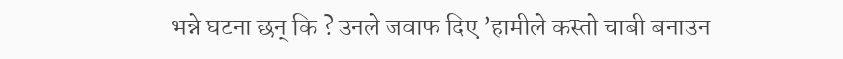भन्ने घटना छन् कि ? उनले जवाफ दिए ’हामीले कस्तो चाबी बनाउन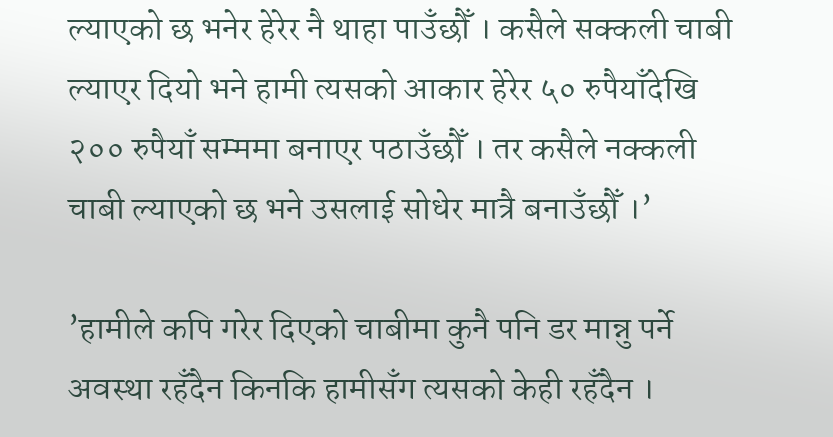ल्याएको छ भनेर हेरेर नै थाहा पाउँछौँ । कसैले सक्कली चाबी ल्याएर दियो भने हामी त्यसको आकार हेरेर ५० रुपैयाँदेखि २०० रुपैयाँ सम्ममा बनाएर पठाउँछौँ । तर कसैले नक्कली चाबी ल्याएको छ भने उसलाई सोधेर मात्रै बनाउँछौँ ।’

’हामीले कपि गरेर दिएको चाबीमा कुनै पनि डर मान्नु पर्ने अवस्था रहँदैन किनकि हामीसँग त्यसको केही रहँदैन ।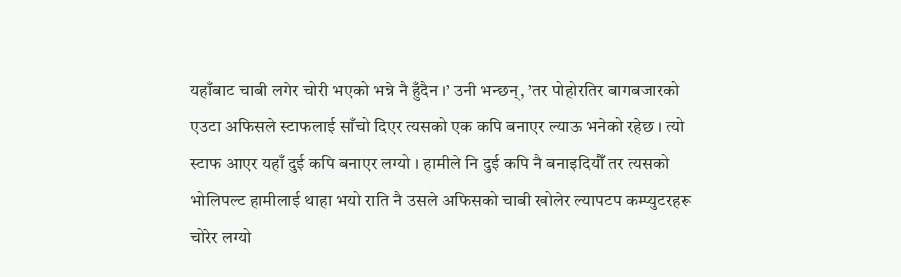यहाँबाट चाबी लगेर चोरी भएको भन्ने नै हुँदैन ।’ उनी भन्छन्, ’तर पोहोरतिर बागबजारको एउटा अफिसले स्टाफलाई साँचो दिएर त्यसको एक कपि बनाएर ल्याऊ भनेको रहेछ । त्यो स्टाफ आएर यहाँ दुई कपि बनाएर लग्यो । हामीले नि दुई कपि नै बनाइदियौँ तर त्यसको भोलिपल्ट हामीलाई थाहा भयो राति नै उसले अफिसको चाबी खोलेर ल्यापटप कम्प्युटरहरू चोरेर लग्यो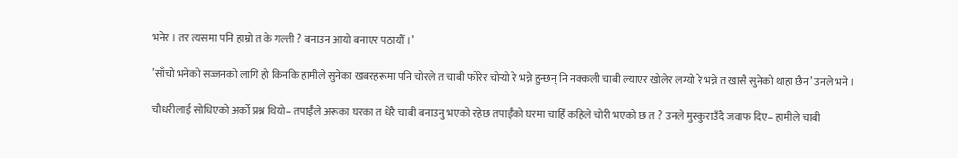भनेर । तर त्यसमा पनि हाम्रो त के गल्ती ? बनाउन आयो बनाएर पठायौँ ।’

’साँचो भनेको सज्जनको लागि हो किनकि हामीले सुनेका खबरहरूमा पनि चोरले त चाबी फोरेर चोर्‍यो रे भन्ने हुन्छन् नि नक्कली चाबी ल्याएर खोलेर लग्यो रे भन्ने त खासै सुनेको थाहा छैन’ उनले भने ।

चौधरीलाई सोधिएको अर्को प्रश्न थियो– तपाईँले अरूका घरका त धेरै चाबी बनाउनु भएको रहेछ तपाईँको घरमा चाहिँ कहिले चोरी भएको छ त ? उनले मुस्कुराउँदै जवाफ दिए– हामीले चाबी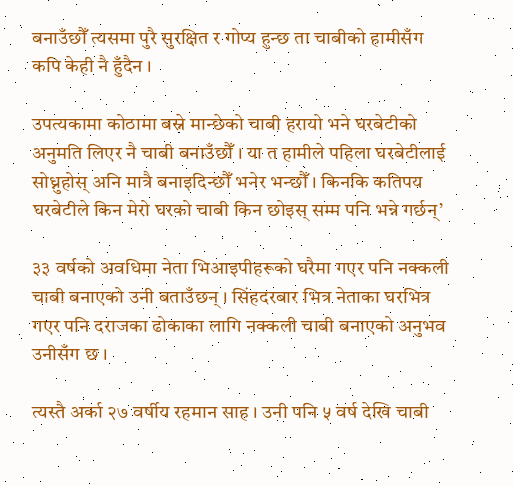बनाउँछौँ त्यसमा पुरै सुरक्षित र गोप्य हुन्छ ता चाबीको हामीसँग कपि केही नै हुँदैन ।

उपत्यकामा कोठामा बस्ने मान्छेको चाबी हरायो भने घरबेटीको अनुमति लिएर नै चाबी बनाउँछौँ । या त हामीले पहिला घरबेटीलाई सोध्नुहोस् अनि मात्रै बनाइदिन्छौँ भनेर भन्छौँ । किनकि कतिपय घरबेटीले किन मेरो घरको चाबी किन छोइस् सम्म पनि भन्ने गर्छन्’

३३ वर्षको अवधिमा नेता भिआइपीहरूको घरैमा गएर पनि नक्कली चाबी बनाएको उनी बताउँछन् । सिंहदरबार भित्र नेताका घरभित्र गएर पनि दराजका ढोकाका लागि नक्कली चाबी बनाएको अनुभव उनीसँग छ ।

त्यस्तै अर्का २७ वर्षीय रहमान साह । उनी पनि ५ वर्ष देखि चाबी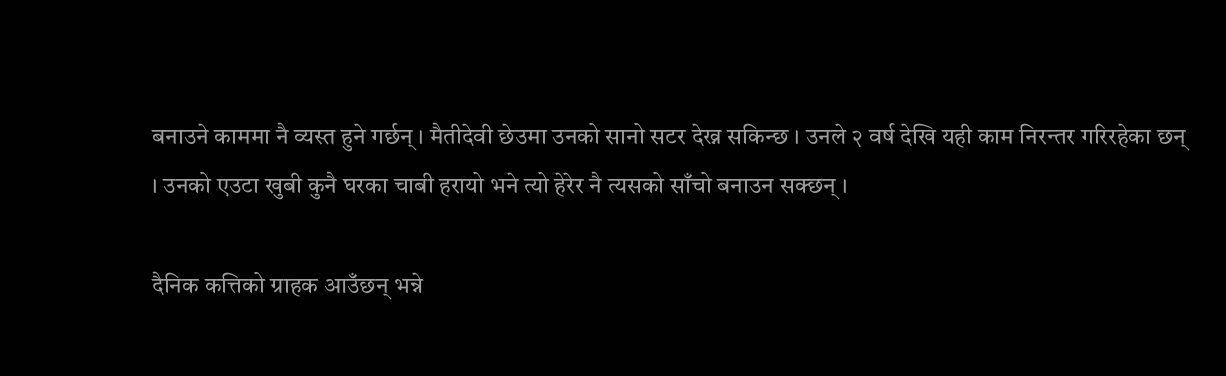बनाउने काममा नै व्यस्त हुने गर्छन् । मैतीदेवी छेउमा उनको सानो सटर देख्न सकिन्छ । उनले २ वर्ष देखि यही काम निरन्तर गरिरहेका छन् । उनको एउटा खुबी कुनै घरका चाबी हरायो भने त्यो हेरेर नै त्यसको साँचो बनाउन सक्छन् ।

दैनिक कत्तिको ग्राहक आउँछन् भन्ने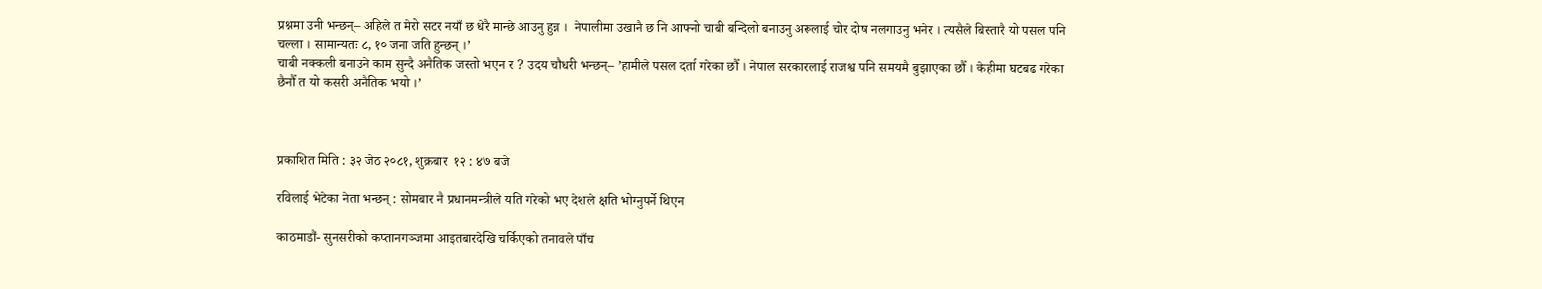प्रश्नमा उनी भन्छन्– अहिले त मेरो सटर नयाँ छ धेरै मान्छे आउनु हुन्न ।  नेपालीमा उखानै छ नि आफ्नो चाबी बन्दिलो बनाउनु अरूलाई चोर दोष नलगाउनु भनेर । त्यसैले बिस्तारै यो पसल पनि चल्ला । सामान्यतः ८, १० जना जति हुन्छन् ।’
चाबी नक्कली बनाउने काम सुन्दै अनैतिक जस्तो भएन र ? उदय चौधरी भन्छन्– ’हामीले पसल दर्ता गरेका छौँ । नेपाल सरकारलाई राजश्व पनि समयमै बुझाएका छौँ । केहीमा घटबढ गरेका छैनौँ त यो कसरी अनैतिक भयो ।’



प्रकाशित मिति : ३२ जेठ २०८१, शुक्रबार  १२ : ४७ बजे

रविलाई भेटेका नेता भन्छन् : सोमबार नै प्रधानमन्त्रीले यति गरेको भए देशले क्षति भोग्नुपर्ने थिएन

काठमाडौं- सुनसरीको कप्तानगञ्जमा आइतबारदेखि चर्किएको तनावले पाँच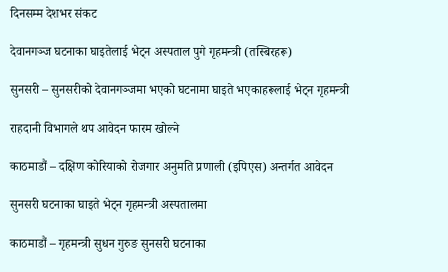दिनसम्म देशभर संकट

देवानगञ्ज घटनाका घाइतेलाई भेट्न अस्पताल पुगे गृहमन्त्री (तस्बिरहरू)

सुनसरी – सुनसरीको देवानगञ्जमा भएको घटनामा घाइते भएकाहरूलाई भेट्न गृहमन्त्री

राहदानी विभागले थप आवेदन फारम खोल्ने

काठमाडौं – दक्षिण कोरियाको रोजगार अनुमति प्रणाली (इपिएस) अन्तर्गत आवेदन

सुनसरी घटनाका घाइते भेट्न गृहमन्त्री अस्पतालमा

काठमाडौं – गृहमन्त्री सुधन गुरुङ सुनसरी घटनाका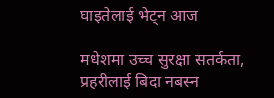घाइतेलाई भेट्न आज

मधेशमा उच्च सुरक्षा सतर्कता, प्रहरीलाई बिदा नबस्न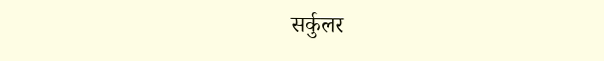सर्कुलर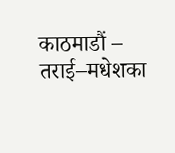काठमाडौं – तराई–मधेशका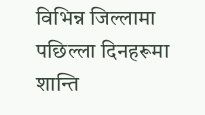विभिन्न जिल्लामा पछिल्ला दिनहरूमा शान्ति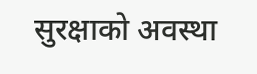सुरक्षाको अवस्था